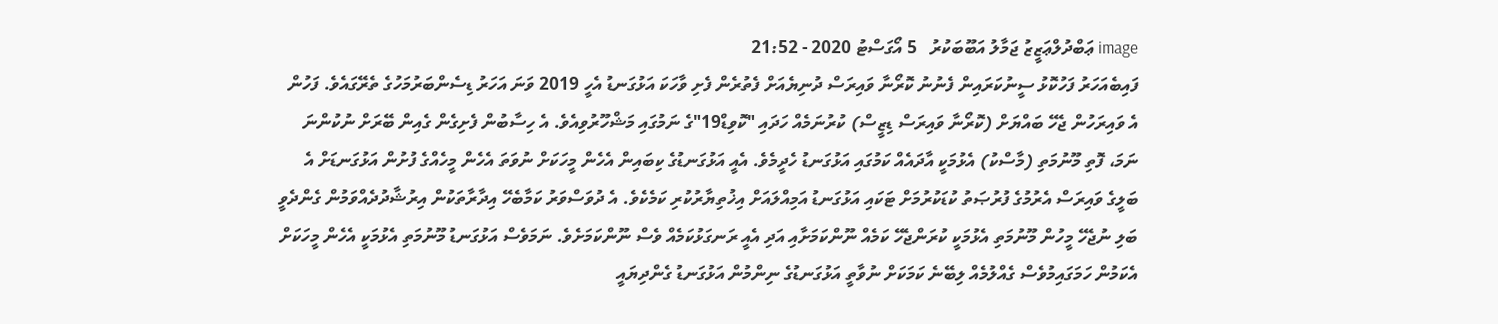image ޢަބްދުލްޢަޒީޒު ޖަމާލު އަބޫބަކުރު   5 އޯގަސްޓު 2020 - 21:52
ފައިބެއަހަރު ފަހުކޮޅު ސީނުކަރައިން ފެނުނު ކޮރޯނާ ވައިރަސް ދުނިޔެއަށް ފެތުރެން ފެށި ވާހަކަ އަޅުގަނޑު އެހީ 2019 ވަނަ އަހަރު ޑިސެންބަރުމަހުގެ ތެރޭގައެވެ. ފަހުން އެ ވައިރަހުން ޖެހޭ ބައްޔަށް (ކޮރޯނާ ވައިރަސް ޑިޒީސް) ކުރުނަމެއް ހަދައި "ކޮވިޑް19"ގެ ނަމުގައި މަޝްހޫރުވިއެވެ. އެ ހިސާބުން ފެށިގެން ގެއިން ބޭރަށް ނުކުންނަ ނަމަ، ފޮތި މޫނުމަތި (މާސްކު) އެޅުމަކީ އާދައެއް ކަމުގައި އަޅުގަނޑު ހެދީމެވެ. އެއީ އަޅުގަނޑުގެ ކިބައިން އެހެން މީހަކަށް ނުވަތަ އެހެން މީހެއްގެ ފުށުން އަޅުގަނޑަށް އެ ބަލީގެ ވައިރަސް އެރުމުގެ ފުރުޞަތު ކުޑަކުރުމަށް ޓަކައި އަޅުގަނޑު އަމިއްލައަށް އިޚުތިޔާރުކުރި ކަމެކެވެ. އެ ދުވަސްވަރު ކަމާބެހޭ އިދާރާތަކުން އިރުޝާދުދެއްވަމުން ގެންދެވީ ބަލި ނުޖެހޭ މީހުން މޫނުމަތި އެޅުމަކީ ކުރަންޖެހޭ ކަމެއް ނޫންކަމަށާއި އަދި އެއީ ރަނގަޅުކަމެއް ވެސް ނޫންކަމަށެވެ. ނަމަވެސް އަޅުގަނޑު މޫނުމަތި އެޅުމަކީ އެހެން މީހަކަށް އެކަމުން ހަމަގައިމުވެސް ގެއްލުމެއް ލިބޭނެ ކަމަކަށް ނުވާތީ އަޅުގަނޑުގެ ނިންމުން އަޅުގަނޑު ގެންދިޔައީ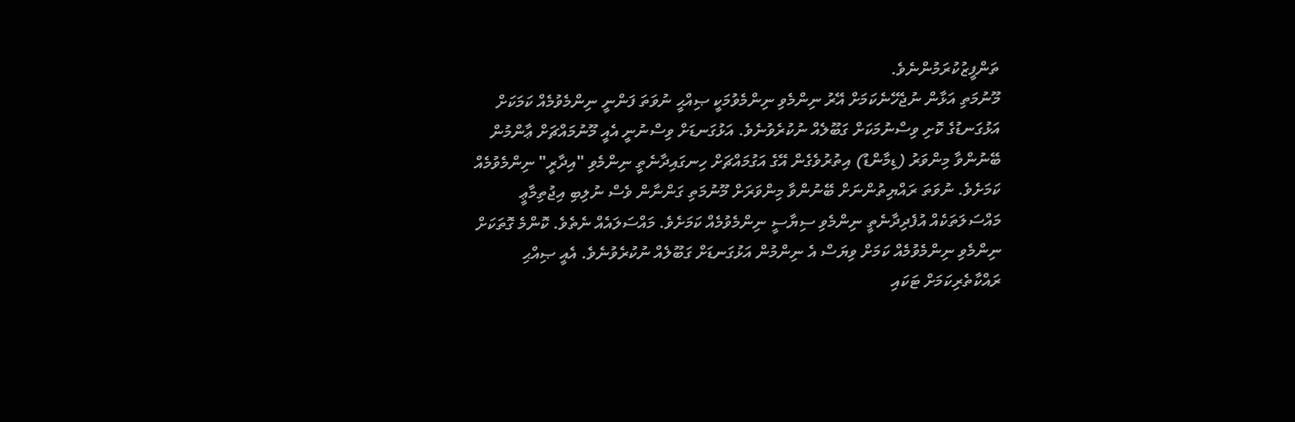ތަންފީޒުކުރަމުންނެވެ.
މޫނުމަތި އަޅާން ނުޖެހޭނެކަމަށް އޭރު ނިންމެވި ނިންމެވުމަކީ ޞިއްޙީ ނުވަތަ ފަންނީ ނިންމެވުމެއް ކަމަކަށް އަޅުގަނޑުގެ ކޮށި ވިސްނުމަކަށް ގަބޫލެއް ނުކުރެވުނެވެ. އަޅުގަނޑަށް ވިސްނުނީ އެއީ މޫނުމައްޗަށް ޢާންމުން ބޭނުންވާ މިންވަރު (ޑިމާންޑު) އިތުރުވެގެން އޭގެ އަގުމައްޗަށް ހިނގައިދާނެތީ ނިންމެވި "އިދާރީ" ނިންމެވުމެއް ކަމަށެވެ. ނުވަތަ ރައްޔިތުންނަށް ބޭނުންވާ މިންވަރަށް މޫނުމަތި ގަންނާން ވެސް ނުލިބި އިޖުތިމާޢީ މައްސަލަތަކެއް އުފެދިދާނެތީ ނިންމެވި ސިޔާސީ ނިންމެވުމެއް ކަމަށެވެ. މައްސަލައެއް ނެތެވެ. ކޮންމެ ގޮތަކަށް ނިންމެވި ނިންމެވުމެއް ކަމަށް ވިޔަސް އެ ނިންމުން އަޅުގަނޑަށް ގަބޫލެއް ނުކުރެވުނެވެ. އެއީ ޞިއްޙި ރައްކާތެރިކަމަށް ޓަކައި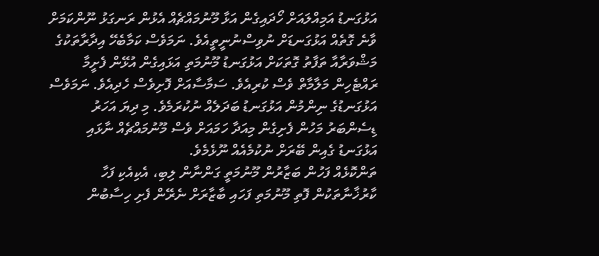އަޅުގަނޑު އަމިއްލައަށް ހޯދައިގެން އަޅާ މޫނުމައްޗެއް އެޅުން ރަނގަޅު ނޫންކަމަށް ވާނެ ގޮތެއް އަޅުގަނޑަށް ނުވިސްނުނީތީއެވެ. ނަމަވެސް ކަމާބެހޭ އިދާރާތަކުގެ މަޝްވަރާއާ ތަފާތު ގޮތަކަށް އަޅުގަނޑު މޫނުމަތި އަޅައިގެން އުޅޭން ފެށީމާ ރައްޓެހިން މަލާމާތް ވެސް ކުރިއެވެ. ސަމާސާއަށް ފޮށިވެސް ހެދިއެވެ. ނަމަވެސް އަޅުގަނޑުގެ ނިންމުން އަޅުގަނޑު ބަދަލެއް ނުކުރަމެވެ. މި ދިޔަ އަހަރު ޑިސެންބަރު މަހުން ފެށިގެން މިއަދާ ހަމައަށް ވެސް މޫނުމައްޗެއް ނާޅައި އަޅުގަނޑު ގެއިން ބޭރަށް ނުކުމެއެއް ނޫޅެމެވެ.
ތަންކޮޅެއް ފަހުން ބަޒާރުން މޫނުމަތީ ގަންނާން ލިބި، އެކިއެކި ފަހާ ކާރުޚާނާތަކުން ފޮތި މޫނުމަތި ފަހައި ބާޒާރަށް ނެރޭން ފެށި ހިސާބުން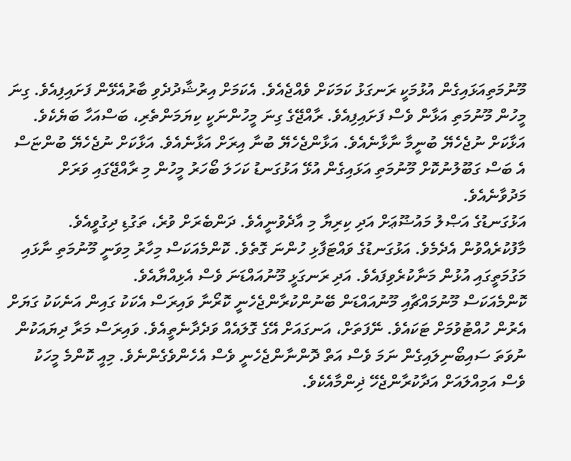މޫނުމަތިއަޅައިގެން އުޅުމަކީ ރަނގަޅު ކަމަކަށް ވެއްޖެއެވެ. އެކަމަށް އިރުޝާދުދެވި ބާރުއެޅޭން ފަށައިފިއެވެ. ގިނަ މީހުން މޫނުމަތި އަޅާން ވެސް ފަށައިފިއެވެ. ރާއްޖޭގެ ގިނަ މީހުންނަކީ ކިޔަމަންތެރި، ބަސްއަހާ ބަޔެކެވެ. އަޅާކަށް ނުޖެހެޔޭ ބުނީމާ ނާޅާނެއެވެ. އަޅާންޖެހެޔޭ ބުނާ އިރަށް އަޅާނެއެވެ. އަޅާކަށް ނުޖެހެޔޭ ބުންޏަސް އެ ބަސް ގަބޫލުނުކޮށް މޫނުމަތި އަޅައިގެން އުޅޭ އަޅުގަނޑު ކަހަލަ ބޯހަރު މީހުން މި ރާއްޖޭގައި ވަރަށް މަދުވާނެއެވެ.
އަޅުގަނޑުގެ އަޞްލު މައުޟޫޢަށް އަދި ކިރިޔާ މި އާދެވުނީއެވެ. ދަންބެރަށް ވުރެ، ތަގުޑި ދިގުވީއެވެ. މާފުކުރެއްވުން އެދެމެވެ. އަޅުގަނޑުގެ ވައްޓަފާޅި ހުންނަ ގޮތެވެ. ކޮންމެއަކަސް މިހާރު މިވަނީ މޫނުމަތި ނާޅައި މަގުމަތީގައި އުޅުން މަނާކުރެވިފައެވެ. އަދި ރަނގަޅީ މޫނުއައްޑަނަ ވެސް އެޅިއްޔާއެވެ.
ކޮންމެއަކަސް މޫނުމައްޗާއި މޫނުއައްޑަން ބޭނުންކުރާންޖެހެނީ ކޮރޯނާ ވައިރަސް އެކަކު ގައިން އަނެކަކު ގަޔަށް އެރުން ހުއްޓުވުމަށް ޓަކައެވެ. ނޭފަތަށް، އަނގައަށް އޭގެ ގޮލައެއް ވަދެދާނެތީއެވެ. ވައިރަސް މަރާ ދިޔައަކުން ނުވަތަ ސައިބޯނިލައިގެން ނަމަ ވެސް އަތް ދޮންނާންޖެހެނީ ވެސް އެހެންވެގެންނެވެ. މިއީ ކޮންމެ މީހަކު ވެސް އަމިއްލައަށް އަދާކުރާންޖެހޭ ޛިންމާއެކެވެ.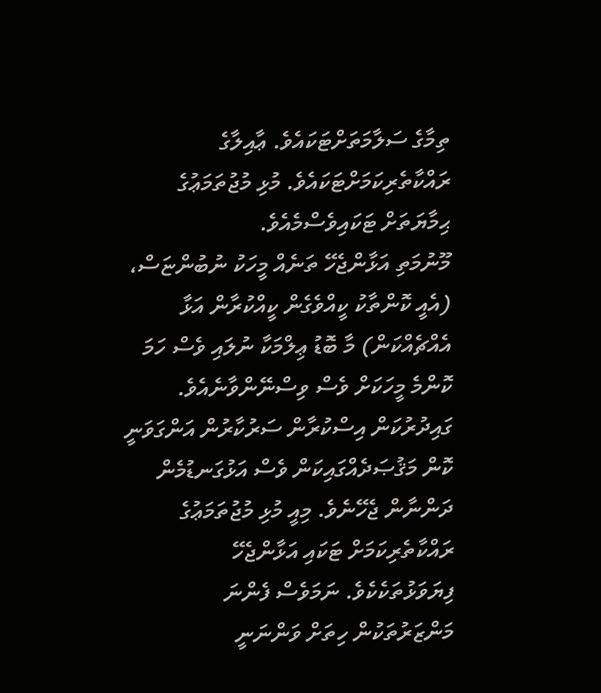ތިމާގެ ސަލާމަތަށްޓަކައެވެ. ޢާއިލާގެ ރައްކާތެރިކަމަށްޓަކައެވެ. މުޅި މުޖުތަމަޢުގެ ޙިމާޔަތަށް ޓަކައިވެސްމެއެވެ.
މޫނުމަތި އަޅާންޖެހޭ ތަނެއް މީހަކު ނުބުންޏަސް، (އެއީ ކޮންތާކު ކީއްވެގެން ކީއްކުރާން އަޅާ އެއްޗެއްކަން) މާ ބޮޑު ޢިލްމަކާ ނުލައި ވެސް ހަމަ ކޮންމެ މީހަކަށް ވެސް ވިސްނޭންވާނެއެވެ. ގައިދުރުކަން އިސްކުރާން ސަރުކާރުން އަންގަވަނީ ކޮން މަޤުޞަދެއްގައިކަން ވެސް އަޅުގަނޑުމެން ދަންނާން ޖެހޭނެވެ. މިއީ މުޅި މުޖުތަމަޢުގެ ރައްކާތެރިކަމަށް ޓަކައި އަޅާންޖެހޭ ފިޔަވަޅުތަކެކެވެ. ނަމަވެސް ފެންނަ މަންޒަރުތަކުން ހިތަށް ވަންނަނީ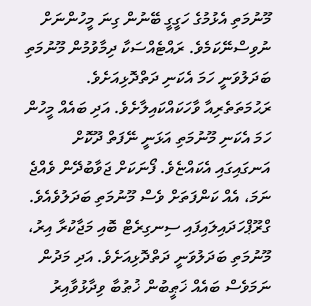މޫނުމަތި އެޅުމުގެ ހަގީގީ ބޭނުން ގިނަ މީހުންނަށް ނުވިސްނޭކަމެވެ. ރައްޓެއްސަކާ ދިމާވުމުން މޫނުމަތި ބަދަލުވަނީ ހަމަ އެކަނި ދަތްދޮޅިއަށެވެ. ރަޙުމަތަތެރިއާ ވާހަކައްކައިލާށެވެ. އަދި ބައެއް މީހުން ހަމަ އެކަނި މޫނުމަތި އަޅަނީ ނޭފަތް ދޫކޮށް އަނގައިގައި އެކައްޏެވެ. ފޯނަކަށް ޖަވާބުދޭން ވެއްޖެ ނަމަ، އެއް ކަންފަތަށް ވެސް މޫނުމަތި ބަދަލުވެއެވެ. ގްރޫޕްހަދައިލައިފައި ސިނގިރެޓް ބޮއި މަޖާކުރާ އިރު، މޫނުމަތި ބަދަލުވަނީ ދަތްދޮޅިއަށެވެ. އަދި މަދުން ނަމަވެސް ބައެއް ޚަޠީބުން ޚުޠުބާ ވިދާޅުވާއިރު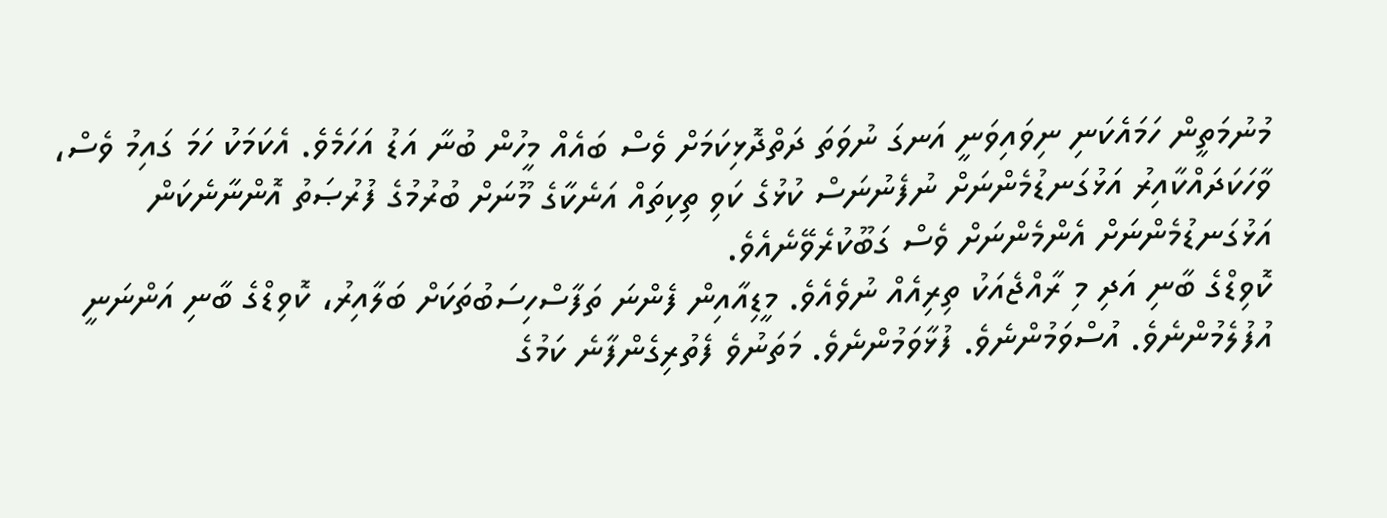މުނުމަތީން ހަމައެކަނި ނިވައިވަނީ އަނގަ ނުވަތަ ދަތްދޮޅިކަމަށް ވެސް ބައެއް މީހުން ބުނާ އަޑު އަހަމެވެ. އެކަމަކު ހަމަ ގައިމު ވެސް، ވާހަކަދައްކާއިރު އަޅުގަނޑުމެންނަށް ނުފެނުނަސް ކުޅުގެ ކަވި ތިކިތައް އަނެކާގެ މޫނަށް ބުރުމުގެ ފުރުޞަތު އޮންނާނެކަން އަޅުގަނޑުމެންނަށް އެންމެންނަށް ވެސް ގަބޫކުރެވޭނެއެވެ.
ކޮވިޑްގެ ބާނި އަދި މި ރާއްޖެއަކު ތިރިއެއް ނުވެއެވެ. މީޑިއާއިން ފެންނަ ތަފާސްހިސަބުތަކަށް ބަލާއިރު، ކޮވިޑްގެ ބާނި އަންނަނީ އުފުލެމުންނެވެ. އުސްވަމުންނެވެ. ފުޅާވަމުންނެވެ. މަތަނުވެ ފެތުރިގެންފާނެ ކަމުގެ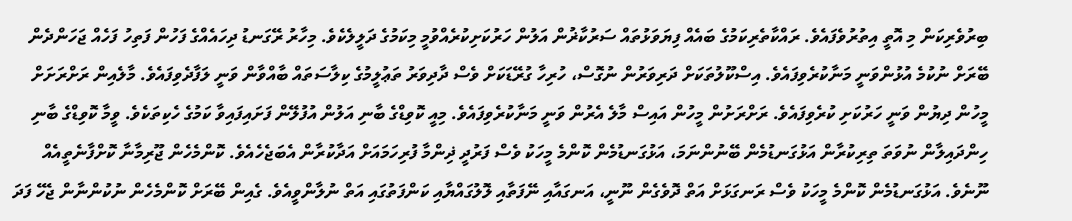ބިރުވެރިކަން މި އޮތީ އިތުރުވެފައެވެ. ރައްކާތެރިކަމުގެ ބައެއް ފިޔަވަޅުތައް ސަރުކާޜުން އަލުން ހަރުކަށިކުރެއްވުމީ މިކަމުގެ ދަލީލެކެވެ. މިހާރު ރޭގަނޑު ދިހައެއްގެ ފަހުން ފަތިހު ފަހެއް ޖަހަންދެން ބޭރަށް ނުކުމެ އުޅުންވަނީ މަނާކުރެވިފައެވެ. އިސްކޫލުތަކަށް ދަރިވަރުން ނުގޮސް، ހުރިހާ ގުރޭޑަކަށް ވެސް ދާދިވަރު ތަޢުލީމުގެ ކިލާސަތައް ބާއްވާން ވަނީ ލަފާދެވިފައެވެ. މާލެއިން ރަށްރަށަށް މީހުން ދިޔުން ވަނީ ހަރުކަށި ކުރެވިފައެވެ. ރަށްރަށުން މީހުން އައިސް މާލެ އެރުން ވަނީ މަނާކުރެވިފައެވެ. މިއީ ކޮވިޑްގެ ބާނި އަލުން އުފުލޭން ފަށައިފައިވާ ކަމުގެ ހެކިތަކެވެ. ވީމާ ކޮވިޑްގެ ބާނި ހިންދައިލާން ނުވަތަ ތިރިކުރާން އަޅުގަނޑުމެން ބޭނުންނަމަ، އަޅުގަނޑުމެން ކޮންމެ މީހަކު ވެސް ފަރުދީ ޛިންމާ ފުރިހަމައަށް އަދާކުރާން އެބަޖެހެއެވެ. ކޮންމެހެން ޖޫރިމާނާ ކޮށްފާނެތީއެއް ނޫނެވެ. އަޅުގަނޑުމެން ކޮންމެ މީހަކު ވެސް ރަނގަޅަށް އަތް ދޮވެގެން ނޫނީ، އަނގައާއި ނޭފަތާއި ލޮލުގައްޔާއި ކަންފަތުގައި އަތް ނުލާންވީއެވެ. ގެއިން ބޭރަށް ކޮންމެހެން ނުކުންނާން ޖެހޭ ފަދަ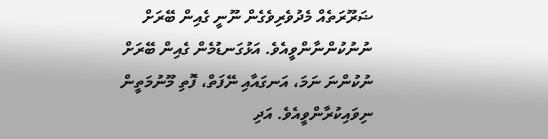ޟަރޫރަތެއް މެދުވެރިވެގެން ނޫނީ ގެއިން ބޭރަށް ނުނުކުންނާންވީއެވެ. އަޅުގަނޑުމެން ގެއިން ބޭރަށް ނުކުންނަ ނަމަ، އަނގައާއި ނޭފަތް، ފޮތި މޫނުމަތީން ނިވައިކުރާންވީއެވެ. އަދި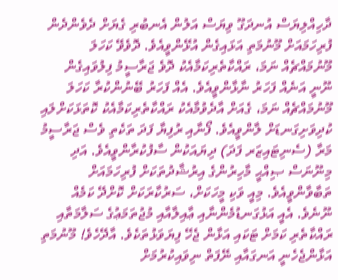ދާހިއްލިޔަސް އުނދަގޫ ވިޔަސް އަލުން އެނބުރި ގެޔަށް ދެވެންދެން ފުރިހަމައަށް މޫނުމަތި އަޅައިގެން އުޅޭންވީއެވެ. ދޮވެވޭ ކަހަލަ މޫނުމައްޗެއް ނަމަ، ރައްކާތެރިކަމާއެކު ދޮވެ ޖަރާސީމު ފިލުވައިގެން ނޫނީ އަނެއް ފަހަރު ނާޅާންވީއެވެ. އެއް ފަހަރު ބޭނުންކުރާ ކަހަލަ މޫނުމައްޗެއް ނަމަ، ގެއަށް އާދެވުމާއެކު ރައްކާތެރިކަމާއެކު ކޮތަޅަކަށްލައި ކުދިވަށިގަނޑަށް ލާންވީއެވެ. ފޯނާއި ރުފިޔާ ފަދަ ތަކެތި ވެސް ޖަރާސީމު މަރާ (ސެނިޓައިޒަރ ފަދަ) ދިޔައަކުން ސާފުކުރާންވީއެވެ. އަދި މިނޫނަސް ޞިއްޙީ މާހިރުންގެ އިރުޝާދުތަކަށް ފުރިހަމައަށް ތަބާވާންވީއެވެ. މިއީ ވަކި މީހަކަށް، ސަރުކާރަކަށް ކޮށްދޭ ކަމެއް ނޫނެވެ. އެއީ އަޅުގަނޑުމެންނާއި ޢާއިލާއާއި މުޖުތަމަޢުގެ ސަލާމަތާއި ރައްކާތެރި ކަމަށް ޓަކައި އަޅާން ޖެހޭ ފިޔަވަޅުތަކެވެ. އާދޭހެވެ! މޫނުމަތި އަޅާންޖެހެނީ އަނގައާއި ނޭފަތް ނިވައިކުރުމަށް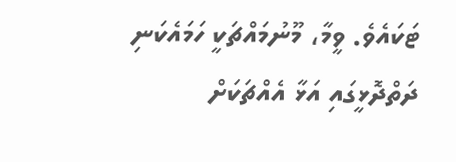ޓަކައެވެ. ވީމާ، މޫނުމައްޗަކީ ހަމައެކަނި ދަތްދޮޅީގައި އަޅާ އެއްޗަކަށް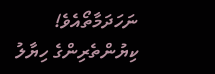ނަހަދަމާތޯއެވެ!
ކިޔުންތެރިންގެ ހިޔާލު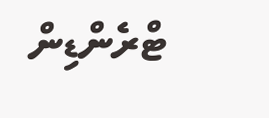ޓްރެންޑިން